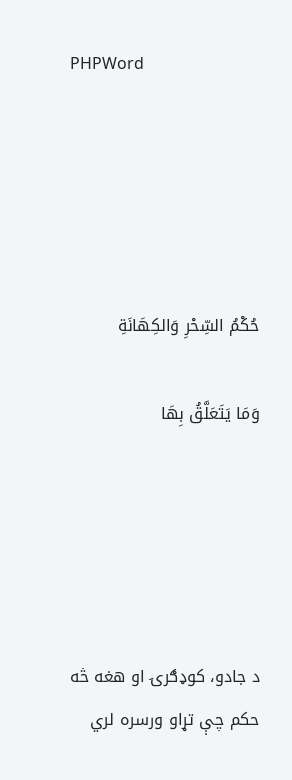PHPWord





حُكْمُ السِّحْرِ وَالكِهَانَةِ

وَمَا يَتَعَلَّقُ بِهَا





د جادو، کوډګرۍ او هغه څه حکم چې تړاو ورسره لري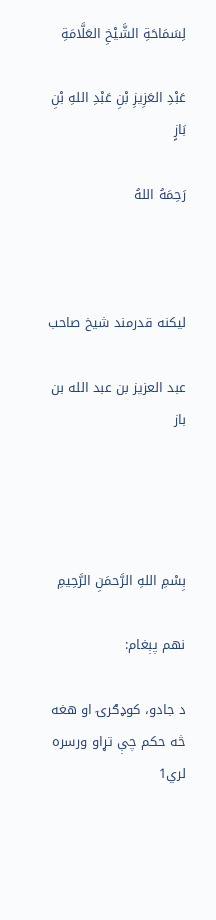لِسَمَاحَةِ الشَّيْخِ العَلَّامَةِ

عَبْدِ العَزِيزِ بْنِ عَبْدِ اللهِ بْنِ بَازٍ

رَحِمَهُ اللهُ



لیکنه قدرمند شیخ صاحب

عبد العزيز بن عبد الله بن باز




بِسْمِ اللهِ الرَّحمَنِ الرَّحِيمِ

نهم پېغام:

د جادو، کوډګرۍ او هغه څه حکم چې تړاو ورسره لري1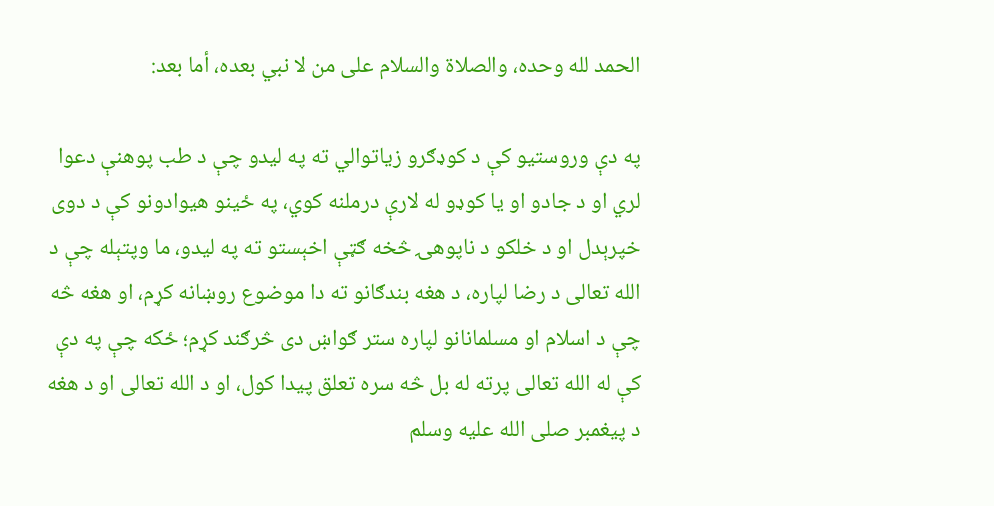الحمد لله وحده، والصلاة والسلام على من لا نبي بعده، أما بعد:

په دې وروستیو کې د کوډګرو زیاتوالي ته په لیدو چې د طب پوهنې دعوا لري او د جادو او یا کوډو له لارې درملنه کوي، په ځینو هیوادونو کې د دوی خپرېدل او د خلکو د ناپوهۍ څخه ګټې اخېستو ته په لیدو، ما وپتېله چې د الله تعالی د رضا لپاره، د هغه بندګانو ته دا موضوع روښانه کړم، او هغه څه چې د اسلام او مسلمانانو لپاره ستر ګواښ دی څرګند کړم؛ ځکه چې په دې کې له الله تعالی پرته له بل څه سره تعلق پیدا کول، او د الله تعالی او د هغه د پیغمبر صلی الله علیه وسلم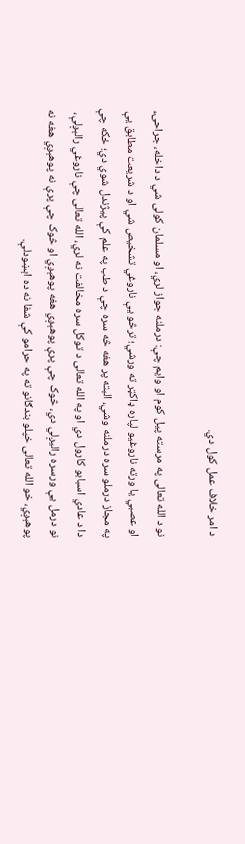د امر خلاف عمل کول دي.

نو د الله تعالی په مرسته پیل کوم او وایم چې: درملنه جواز لري، او مسلمان کولی شي د داخله، جراحۍ، او عصبي یا ورته ناروغیو لپاره ډاکټر ته ورشي؛ ترڅو یې ناروغي تشخیص شي او د شریعت مطابق یې په مجاز درملو سره درملنه وشي، البته پر هغه څه سره چې د طب په علم کې پیژندل شوي دي؛ ځکه چې دا د عادي اسبابو کارول دي او په الله تعالی د توکل سره مخالفت نه لري، الله تعالی چې ناروغي رالېږلې، نو درمل یې ورسره رالیږلي دي، څوک چې پرې پوهېږي هغه پوهېږي او څوک چې پرې نه پوهېږي هغه نه پوهېږي، خو الله تعالی خپلو بندګانو ته په حرامو کې شفا نه ده اېښودلې.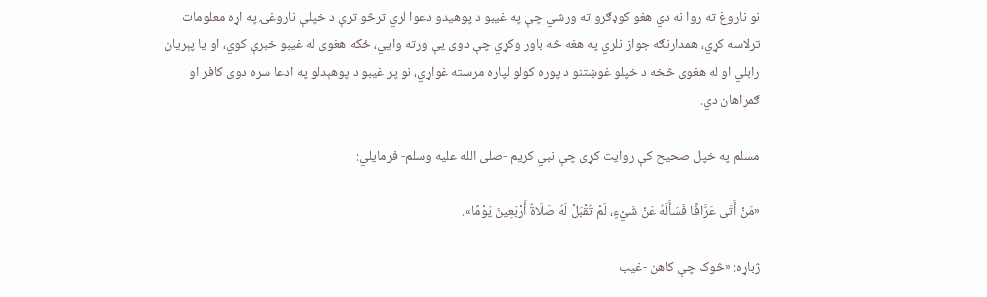نو ناروغ ته روا نه دي هغو کوډګرو ته ورشي چې په غیبو د پوهیدو دعوا لري ترڅو ترې د خپلې ناروغۍ په اړه معلومات ترلاسه کړي، همدارنګه جواز نلري په هغه څه باور وکړي چې دوی یې ورته وایي، ځکه هغوی له غیبو خبرې کوي، او یا پېریان رابلي او له هغوی څخه د خپلو غوښتنو د پوره کولو لپاره مرسته غواړي، نو پر غیبو د پوهېدلو په ادعا سره دوی کافر او ګمراهان دي.

مسلم په خپل صحیح کې روایت کړی چې نبي کریم -صلی الله علیه وسلم- فرمایلي:

«مَنْ أَتَى عَرَّافًا فَسَأَلَهُ عَنْ شَيْءٍ، لَمْ تُقْبَلْ لَهُ صَلَاةٌ أَرْبَعِينَ يَوْمًا».

ژباړه: «څوک چې کاهن -غیب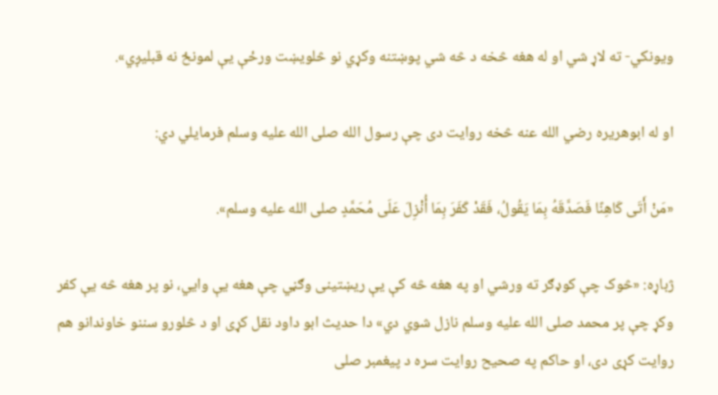ویونکي- ته لاړ شي او له هغه څخه د څه شي پوښتنه وکړي نو څلویښت ورځې یې لمونځ نه قبلیږي».

او له ابوهریره رضي الله عنه څخه روایت دی چې رسول الله صلی الله علیه وسلم فرمایلي دي:

«مَنْ أَتَى كَاهِنًا فَصَدَّقَهُ بِمَا يَقُولُ، فَقَدْ كَفَرَ بِمَا أُنْزِلَ عَلَى مُحَمَّدٍ صلى الله عليه وسلم».

ژباړه: «څوک چې کوډګر ته ورشي او په هغه څه کې یې ريښتینی وګڼي چې هغه یې وایي، نو پر هغه څه یې کفر وکړ چې پر محمد صلی الله علیه وسلم نازل شوي دي» دا حدیث ابو داود نقل کړی او د څلورو سننو خاوندانو هم روایت کړی دی، او حاکم په صحیح روایت سره د پیغمبر صلی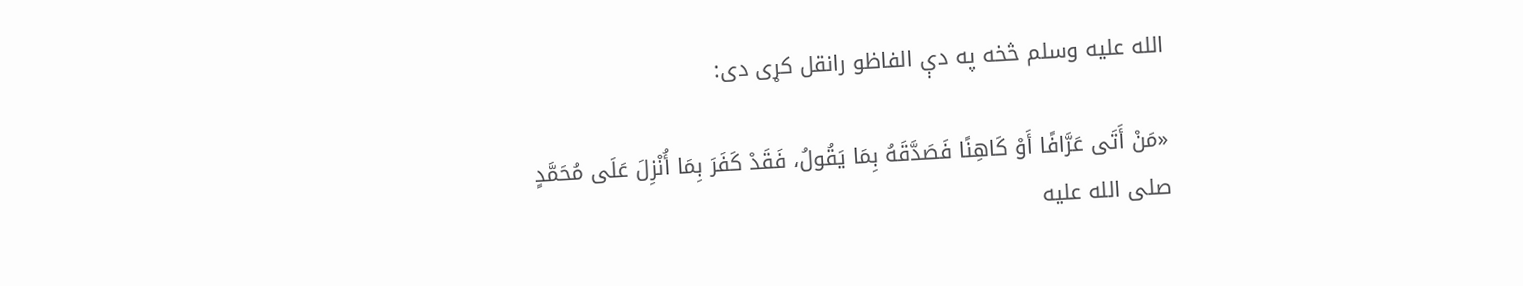الله علیه وسلم څخه په دې الفاظو رانقل کړی دی:

«مَنْ أَتَى عَرَّافًا أَوْ كَاهِنًا فَصَدَّقَهُ بِمَا يَقُولُ، فَقَدْ كَفَرَ بِمَا أُنْزِلَ عَلَى مُحَمَّدٍ صلى الله عليه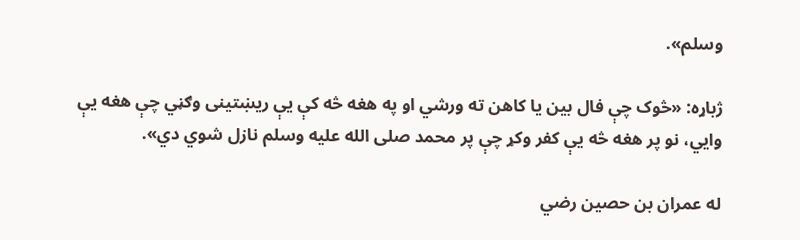وسلم».

ژباړه: «څوک چې فال بین یا کاهن ته ورشي او په هغه څه کې يې ریښتینی وګڼي چې هغه يې وايي، نو پر هغه څه يې کفر وکړ چې پر محمد صلی الله علیه وسلم نازل شوي دي».

له عمران بن حصین رضي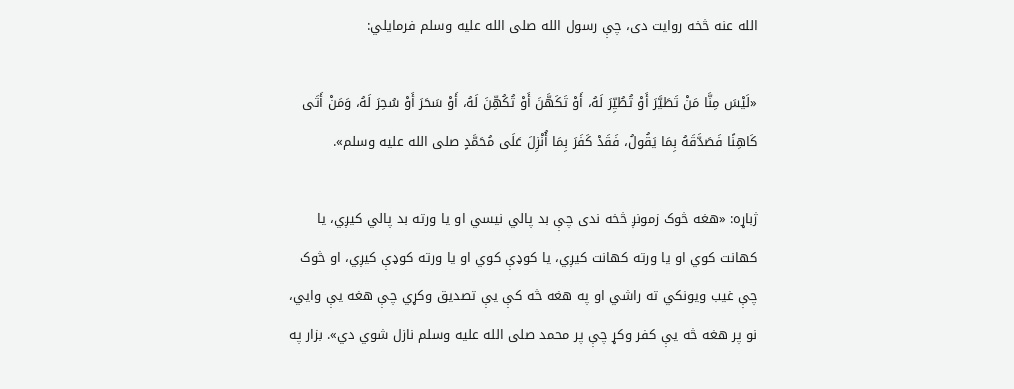الله عنه څخه روایت دی، چې رسول الله صلی الله علیه وسلم فرمایلي:

«لَيْسَ مِنَّا مَنْ تَطَيَّرَ أَوْ تُطُيِّرَ لَهُ، أَوْ تَكَهَّنَ أَوْ تُكُهِّنَ لَهُ، أَوْ سَحَرَ أَوْ سُحِرَ لَهُ، وَمَنْ أَتَى كَاهِنًا فَصَدَّقَهُ بِمَا يَقُولُ، فَقَدْ كَفَرَ بِمَا أُنْزِلَ عَلَى مُحَمَّدٍ صلى الله عليه وسلم».

ژباړه: «هغه څوک زمونږ څخه ندی چې بد پالي نیسي او یا ورته بد پالي کیږي، یا کهانت کوي او یا ورته کهانت کیږي، یا کوډې کوي او یا ورته کوډې کیږي، او څوک چې غیب ویونکي ته راشي او په هغه څه کې يې تصدیق وکړي چې هغه يې وايي، نو پر هغه څه يې کفر وکړ چې پر محمد صلی الله عليه وسلم نازل شوي دي». بزار په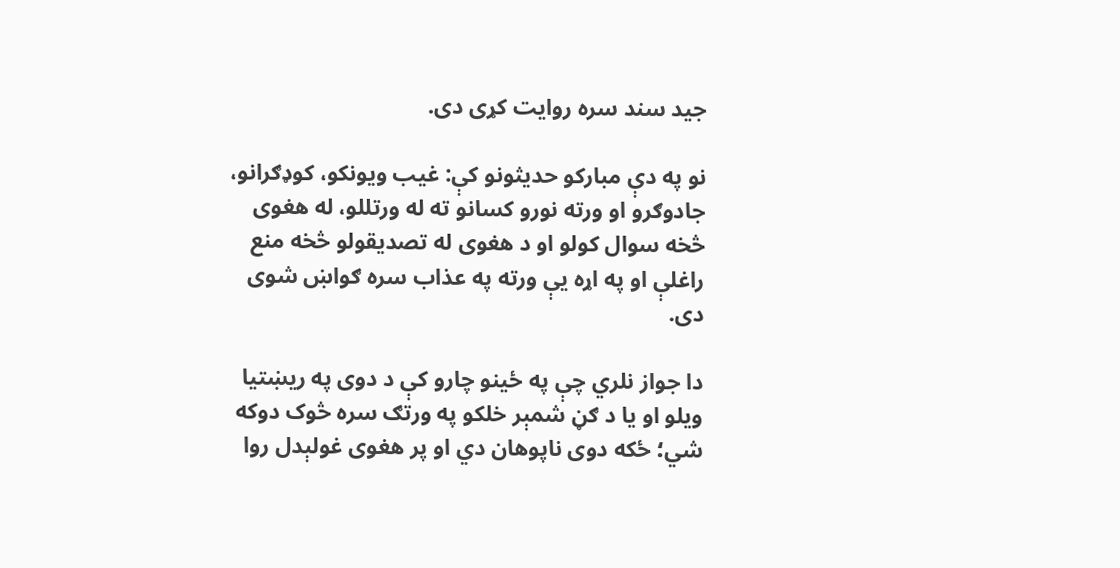جید سند سره روایت کړی دی.

نو په دې مبارکو حدیثونو کې: غیب ویونکو، کوډګرانو، جادوګرو او ورته نورو کسانو ته له ورتللو، له هغوی څخه سوال کولو او د هغوی له تصدیقولو څخه منع راغلې او په اړه یې ورته په عذاب سره ګواښ شوی دی.

دا جواز نلري چې په ځینو چارو کې د دوی په ریښتیا ویلو او یا د ګڼ شمېر خلکو په ورتګ سره څوک دوکه شي؛ ځکه دوی ناپوهان دي او پر هغوی غولېدل روا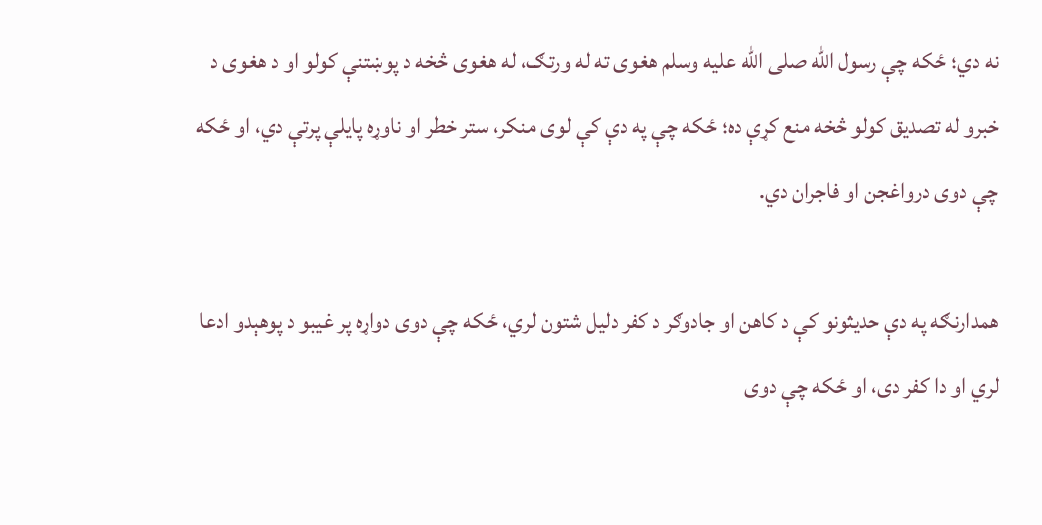نه دي؛ ځکه چې رسول الله صلی الله علیه وسلم هغوی ته له ورتګ، له هغوی څخه د پوښتنې کولو او د هغوی د خبرو له تصدیق کولو څخه منع کړې ده؛ ځکه چې په دې کې لوی منکر، ستر خطر او ناوړه پایلې پرتې دي، او ځکه چې دوی درواغجن او فاجران دي.

همدارنګه په دې حدیثونو کې د کاهن او جادوګر د کفر دلیل شتون لري، ځکه چې دوی دواړه پر غیبو د پوهېدو ادعا لري او دا کفر دی، او ځکه چې دوی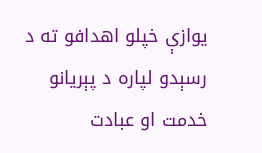یوازې خپلو اهدافو ته د رسېدو لپاره د پېریانو خدمت او عبادت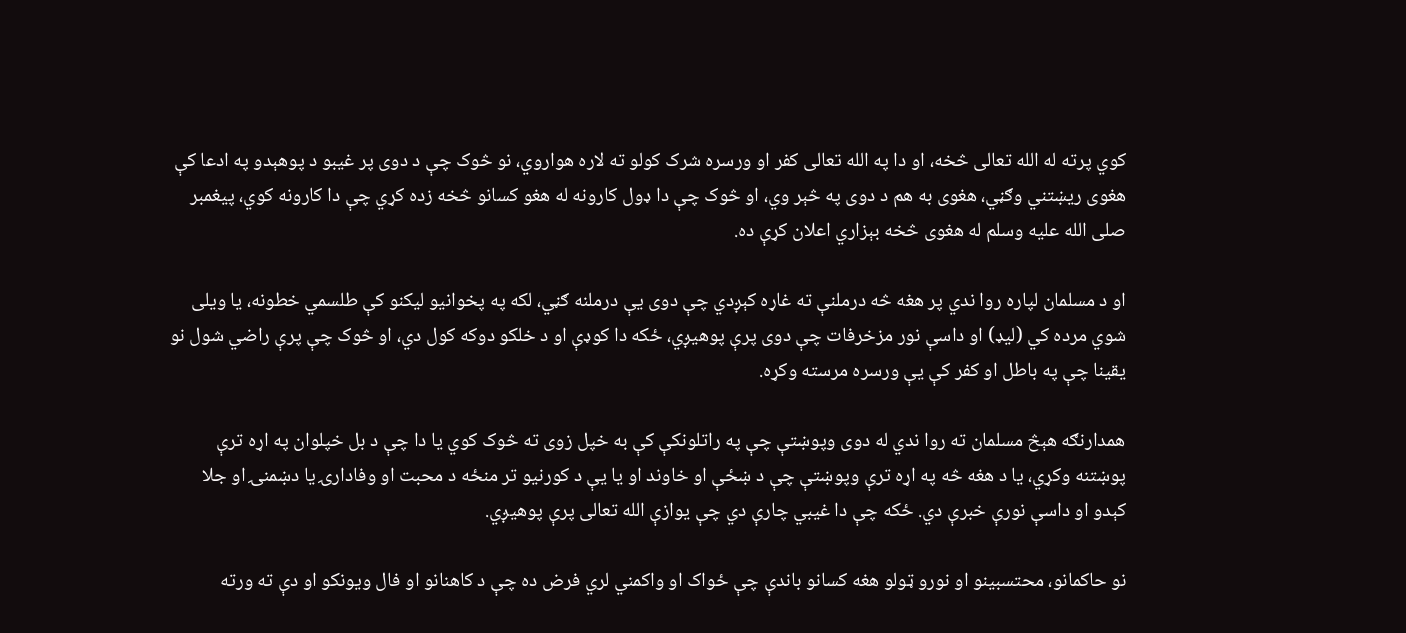کوي پرته له الله تعالی څخه، او دا په الله تعالی کفر او ورسره شرک کولو ته لاره هواروي، نو څوک چې د دوی پر غیبو د پوهېدو په ادعا کې هغوی ريښتني وګڼي، هغوی به هم د دوی په څېر وي، او څوک چې دا ډول کارونه له هغو کسانو څخه زده کړي چې دا کارونه کوي، پیغمبر صلی الله علیه وسلم له هغوی څخه بېزاري اعلان کړې ده.

او د مسلمان لپاره روا ندي پر هغه څه درملنې ته غاړه کېږدي چې دوی یې درملنه ګڼي، لکه په پخوانیو لیکنو کې طلسمي خطونه، یا ویلی شوي مرده کي (لیډ) او داسې نور مزخرفات چې دوی پرې پوهیږي، ځکه دا کوډې او د خلکو دوکه کول دي، او څوک چې پرې راضي شول نو یقینا چې په باطل او کفر کې یې ورسره مرسته وکړه.

همدارنګه هېڅ مسلمان ته روا ندي له دوی وپوښتې چې په راتلونکې کې به خپل زوی ته څوک کوي یا دا چې د بل خپلوان په اړه ترې پوښتنه وکړي، یا د هغه څه په اړه ترې وپوښتې چې د ښځې او خاوند او یا یې د کورنیو تر منځه د محبت او وفادارۍ یا دښمنۍ او جلا کېدو او داسې نورې خبرې دي. ځکه چې دا غیبي چارې دي چې یوازې الله تعالی پرې پوهیږي.

نو حاکمانو، محتسبینو او نورو ټولو هغه کسانو باندې چې ځواک او واکمني لري فرض ده چې د کاهنانو او فال ويونکو او دې ته ورته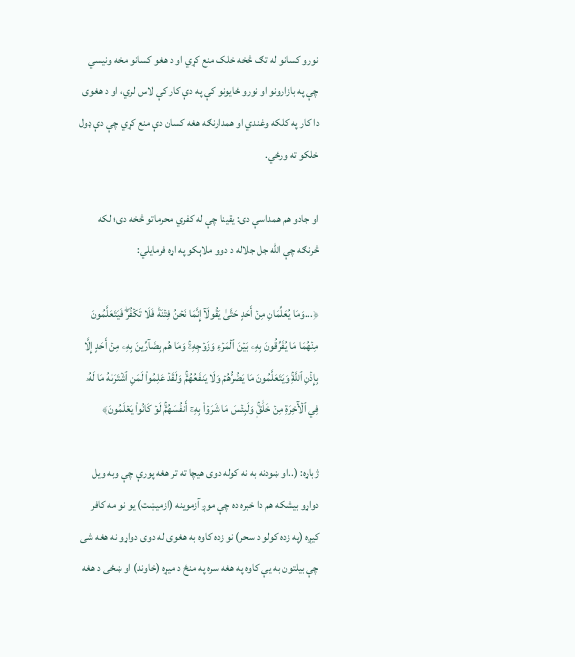نورو کسانو له تګ څخه خلک منع کړي او د هغو کسانو مخه ونيسي چې په بازارونو او نورو ځایونو کې په دې کار کې لاس لري، او د هغوی دا کار په کلکه وغندي او همدارنګه هغه کسان دې منع کړي چې دې ډول خلکو ته ورځي.

او جادو هم همداسې دی: یقینا چې له کفري محرماتو څخه دی؛ لکه څرنګه چې الله جل جلاله د دوو ملاېکو په اړه فرمایلي:

﴿...وَمَا يُعَلِّمَانِ مِنۡ أَحَدٍ حَتَّىٰ يَقُولَآ إِنَّمَا نَحۡنُ فِتۡنَةٞ فَلَا تَكۡفُرۡۖ فَيَتَعَلَّمُونَ مِنۡهُمَا مَا يُفَرِّقُونَ بِهِۦ بَيۡنَ ٱلۡمَرۡءِ وَزَوۡجِهِۦۚ وَمَا هُم بِضَآرِّينَ بِهِۦ مِنۡ أَحَدٍ إِلَّا بِإِذۡنِ ٱللَّهِۚ وَيَتَعَلَّمُونَ مَا يَضُرُّهُمۡ وَلَا يَنفَعُهُمۡۚ وَلَقَدۡ عَلِمُواْ لَمَنِ ٱشۡتَرَىٰهُ مَا لَهُۥ فِي ٱلۡأٓخِرَةِ مِنۡ خَلَٰقٖۚ وَلَبِئۡسَ مَا شَرَوۡاْ بِهِۦٓ أَنفُسَهُمۡۚ لَوۡ كَانُواْ يَعۡلَمُونَ﴾

ژباړه: (..او ښودنه به نه کوله دوی هیچا ته تر هغه پورې چې وبه ویل دواړو بیشکه هم دا خبره ده چې موږ آزموینه (ازمیښت) یو نو مه کافر کیږه (په زده کولو د سحر) نو زده کاوه به هغوی له دوی دواړو نه هغه شی چې بیلتون به يې کاوه په هغه سره په منځ د میړه (خاوند) او ښځی د هغه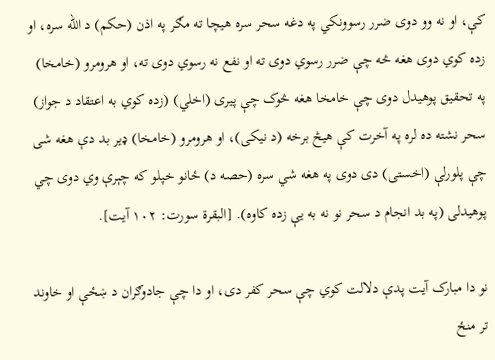کې، او نه وو دوی ضرر رسوونکي په دغه سحر سره هیچا ته مګر په اذن (حکم) د الله سره، او زده کوي دوی هغه څه چې ضرر رسوي دوی ته او نفع نه رسوي دوی ته، او هرومرو (خامخا) په تحقیق پوهیدل دوی چې خامخا هغه څوک چې پيری (اخلي) (زده کوي به اعتقاد د جواز) سحر نشته ده لره په آخرت کې هیڅ برخه (د نیکی)، او هرومرو (خامخا) ډیر بد دې هغه شی چې پلورلې (اخستی) دی دوی په هغه شي سره (حصه د) ځانو خپلو که چېرې وي دوی چي پوهیدلی (په بد انجام د سحر نو نه به يې زده کاوه). [البقرة سورت: ۱۰۲ آیت].

نو دا مبارک آیت پدې دلالت کوي چې سحر کفر دی، او دا چې جادوګران د ښځې او خاوند تر منځ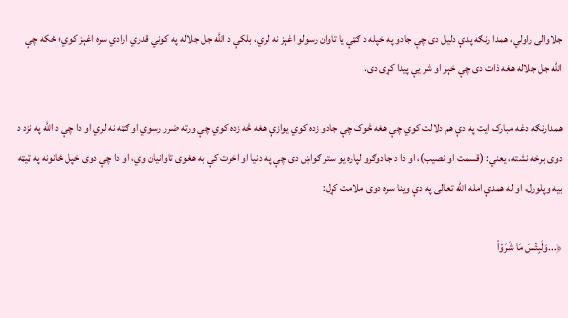جلاوالی راولي، همدا رنګه پدې دلیل دی چې جادو په خپله د ګټې یا تاوان رسولو اغېز نه لري، بلکې د الله جل جلاله په کوني قدري ارادي سره اغېز کوي؛ ځکه چې الله جل جلاله هغه ذات دی چې خېر او شر یې پيدا کړی دی.

همدارنګه دغه مبارک ایت په دې هم دلالت کوي چې هغه څوک چې جادو زده کوي يوازې هغه څه زده کوي چې ورته ضرر رسوي او ګټه نه لري او دا چې د الله په نزد د دوی برخه نشته، یعني: (قسمت او نصیب)، او دا د جادوګرو لپاره يو ستر ګواښ دی چې په دنیا او اخرت کې به هغوی تاوانیان وي، او دا چې دوی خپل ځانونه په ټیټه بیه وپلورل، او له همدې امله الله تعالی په دې وینا سره دوی ملامت کړل:

﴿...وَلَبِئۡسَ مَا شَرَوۡاْ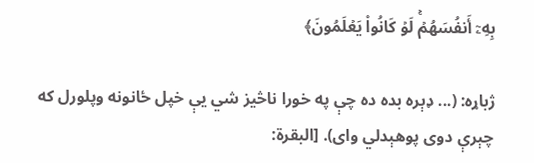بِهِۦٓ أَنفُسَهُمۡۚ لَوۡ كَانُواْ يَعۡلَمُونَ﴾

ژباړه: (... ډېره بده ده چې په خورا ناڅیز شي يې خپل ځانونه وپلورل که چېرې دوی پوهېدلي وای). [البقرة: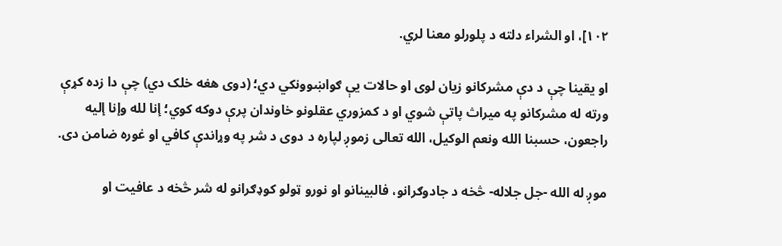۱۰۲]، او الشراء دلته د پلورلو معنا لري.

او یقینا چې د دې مشرکانو زیان لوی او حالات یې ګواښوونکي دي؛ (دوی هغه خلک دي) چې دا زده کړې ورته له مشرکانو په میراث پاتې شوي او د کمزوري عقلونو خاوندان پرې دوکه کوي؛ إنا لله وإنا إليه راجعون، حسبنا الله ونعم الوكيل، الله تعالی زموږ لپاره د دوی د شر په وړاندې کافي او غوره ضامن دی.

موږ له الله -جل جلاله- څخه د جادوګرانو، فالبینانو او نورو ټولو کوډګرانو له شر څخه د عافیت او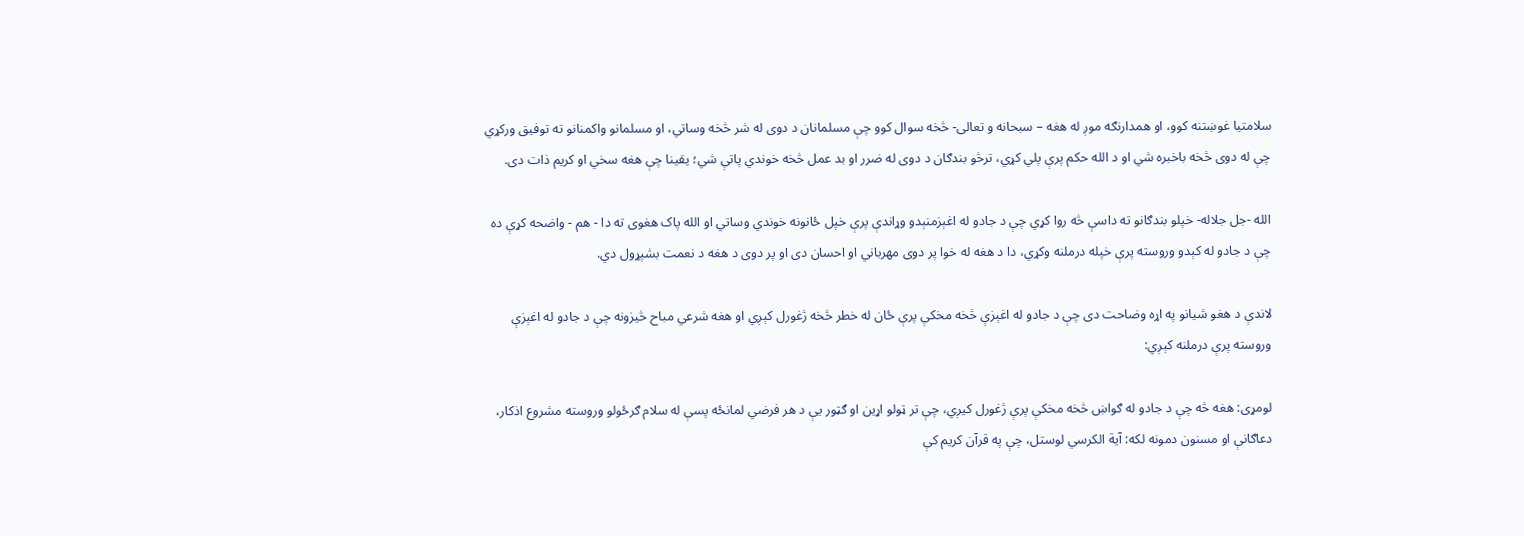سلامتیا غوښتنه کوو، او همدارنګه موږ له هغه – سبحانه و تعالی- څخه سوال کوو چې مسلمانان د دوی له شر څخه وساتي، او مسلمانو واکمنانو ته توفیق ورکړي چې له دوی څخه باخبره شي او د الله حکم پرې پلي کړي، ترڅو بندګان د دوی له ضرر او بد عمل څخه خوندي پاتې شي؛ یقینا چې هغه سخي او کریم ذات دی.

الله -جل جلاله- خپلو بندګانو ته داسې څه روا کړي چې د جادو له اغېزمنېدو وړاندې پرې خپل ځانونه خوندي وساتي او الله پاک هغوی ته دا - هم - واضحه کړې ده چې د جادو له کېدو وروسته پرې خپله درملنه وکړي، دا د هغه له خوا پر دوی مهرباني او احسان دی او پر دوی د هغه د نعمت بشپړول دي.

لاندې د هغو شیانو په اړه وضاحت دی چې د جادو له اغېزې څخه مخکې پرې ځان له خطر څخه ژغورل کېږي او هغه شرعي مباح څیزونه چې د جادو له اغېزې وروسته پرې درملنه کېږي:

لومړی: هغه څه چې د جادو له ګواښ څخه مخکې پرې ژغورل کیږي، چې تر ټولو اړین او ګټور یې د هر فرضي لمانځه پسې له سلام ګرځولو وروسته مشروع اذکار، دعاګانې او مسنون دمونه لکه: آیة الکرسي لوستل، چې په قرآن کریم کې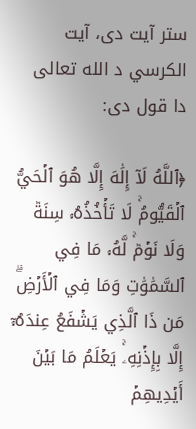ستر آیت دی، آیت الکرسي د الله تعالی دا قول دی:

﴿ٱللَّهُ لَآ إِلَٰهَ إِلَّا هُوَ ٱلۡحَيُّ ٱلۡقَيُّومُۚ لَا تَأۡخُذُهُۥ سِنَةٞ وَلَا نَوۡمٞۚ لَّهُۥ مَا فِي ٱلسَّمَٰوَٰتِ وَمَا فِي ٱلۡأَرۡضِۗ مَن ذَا ٱلَّذِي يَشۡفَعُ عِندَهُۥٓ إِلَّا بِإِذۡنِهِۦۚ يَعۡلَمُ مَا بَيۡنَ أَيۡدِيهِمۡ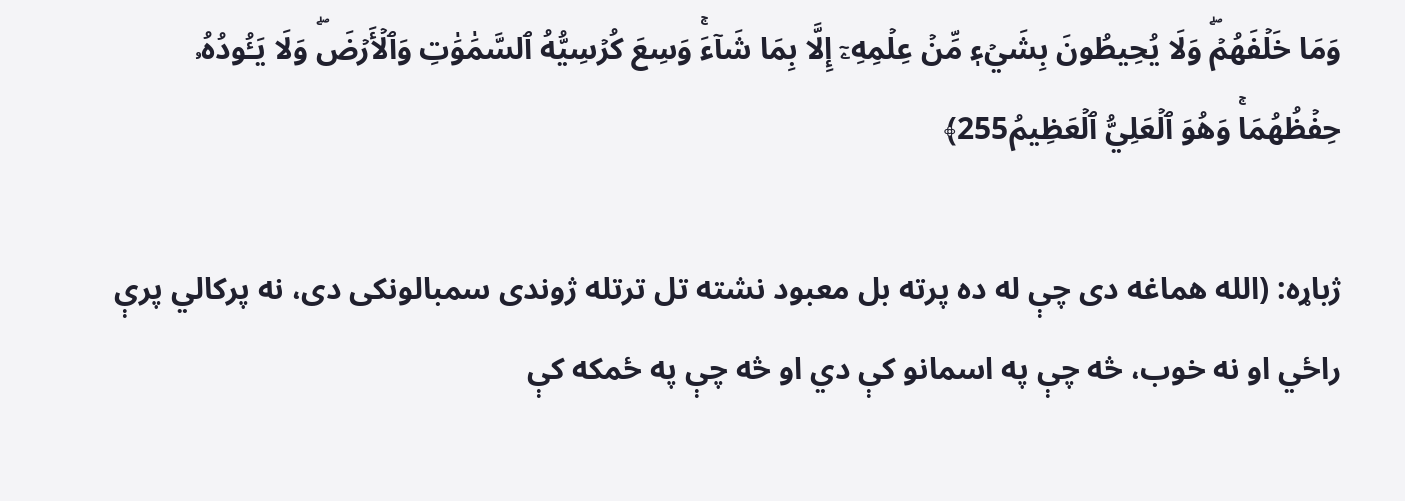وَمَا خَلۡفَهُمۡۖ وَلَا يُحِيطُونَ بِشَيۡءٖ مِّنۡ عِلۡمِهِۦٓ إِلَّا بِمَا شَآءَۚ وَسِعَ كُرۡسِيُّهُ ٱلسَّمَٰوَٰتِ وَٱلۡأَرۡضَۖ وَلَا يَـُٔودُهُۥ حِفۡظُهُمَاۚ وَهُوَ ٱلۡعَلِيُّ ٱلۡعَظِيمُ255﴾

ژباړه: (الله هماغه دى چې له ده پرته بل معبود نشته تل ترتله ژوندى سمبالونكى دى، نه پركالي پرې راځي او نه خوب، څه چې په اسمانو كې دي او څه چې په ځمكه كې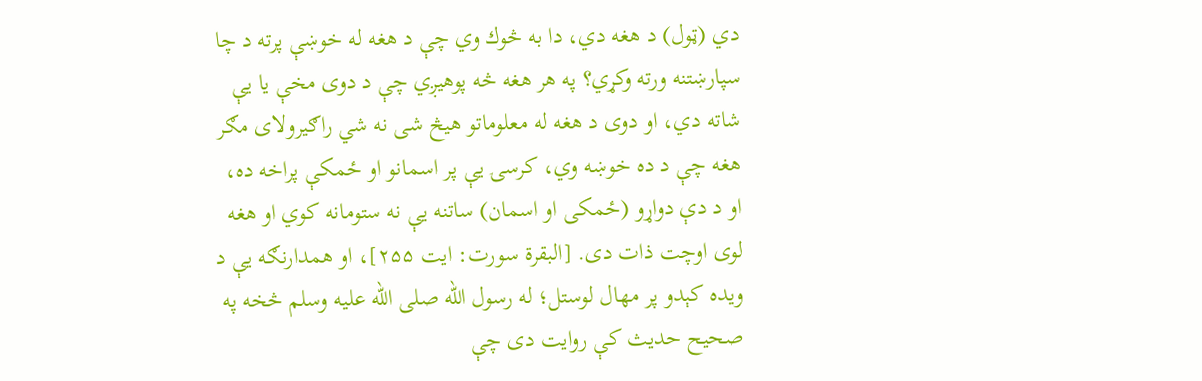دي (ټول) د هغه دي، دا به څوك وي چې د هغه له خوښې پرته د چا سپارښتنه ورته وكړي؟ په هر هغه څه پوهيږي چې د دوى مخې يا يې شاته دي، او دوى د هغه له معلوماتو هيڅ شى نه شي راګيرولاى مګر هغه چې د ده خوښه وي، كرسۍ يې پر اسمانو او ځمكې پراخه ده، او د دې دواړو (ځمكى او اسمان) ساتنه يې نه ستومانه كوي او هغه لوى اوچت ذات دى. [البقرة سورت: ایت ۲۵۵]، او همدارنګه یې د ویده کېدو پر مهال لوستل؛ له رسول الله صلی الله علیه وسلم څخه په صحیح حدیث کې روایت دی چې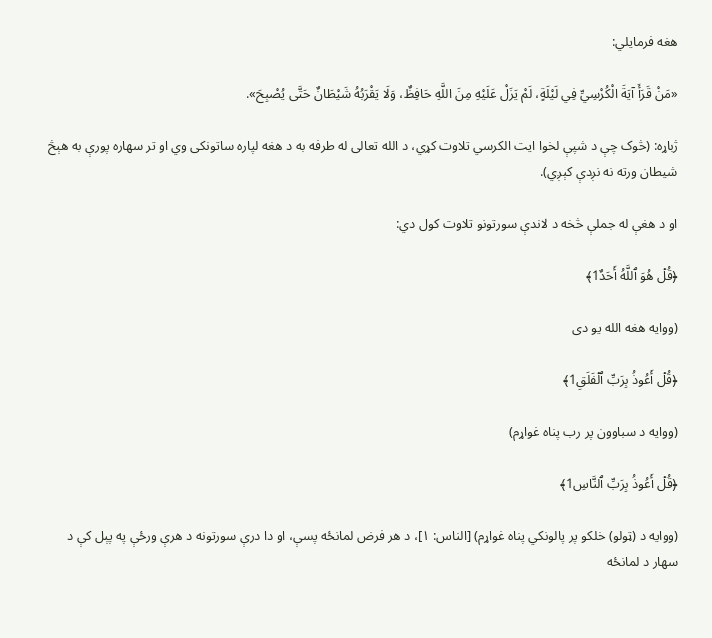هغه فرمایلي:

«مَنْ قَرَأَ آيَةَ الْكُرْسِيِّ فِي لَيْلَةٍ، لَمْ يَزَلْ عَلَيْهِ مِنَ اللَّهِ حَافِظٌ، وَلَا يَقْرَبُهُ شَيْطَانٌ حَتَّى يُصْبِحَ».

ژباړه: (څوک چې د شپې لخوا ایت الکرسي تلاوت کړي، د الله تعالی له طرفه به د هغه لپاره ساتونکی وي او تر سهاره پورې به هېڅ شیطان ورته نه نږدې کېږي).

او د هغې له جملې څخه د لاندې سورتونو تلاوت کول دي:

﴿قُلۡ هُوَ ٱللَّهُ أَحَدٌ1﴾

(ووايه هغه الله يو دی

﴿قُلۡ أَعُوذُ بِرَبِّ ٱلۡفَلَقِ1﴾

(ووايه د سباوون پر رب پناه غواړم)

﴿قُلۡ أَعُوذُ بِرَبِّ ٱلنَّاسِ1﴾

(ووايه د (ټولو) خلکو پر پالونکي پناه غواړم) [الناس: ۱]، د هر فرض لمانځه پسې، او دا درې سورتونه د هرې ورځې په پېل کې د سهار د لمانځه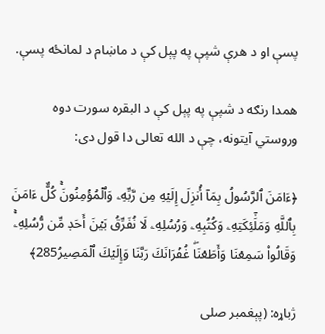پسې او د هرې شپې په پېل کې د ماښام د لمانځه پسې.

همدا رنګه د شپې په پېل کې د البقره سورت دوه وروستي آیتونه، چې د الله تعالی دا قول دی:

﴿ءَامَنَ ٱلرَّسُولُ بِمَآ أُنزِلَ إِلَيۡهِ مِن رَّبِّهِۦ وَٱلۡمُؤۡمِنُونَۚ كُلٌّ ءَامَنَ بِٱللَّهِ وَمَلَٰٓئِكَتِهِۦ وَكُتُبِهِۦ وَرُسُلِهِۦ لَا نُفَرِّقُ بَيۡنَ أَحَدٖ مِّن رُّسُلِهِۦۚ وَقَالُواْ سَمِعۡنَا وَأَطَعۡنَاۖ غُفۡرَانَكَ رَبَّنَا وَإِلَيۡكَ ٱلۡمَصِيرُ285﴾

ژباړه: (پېغمبر صلی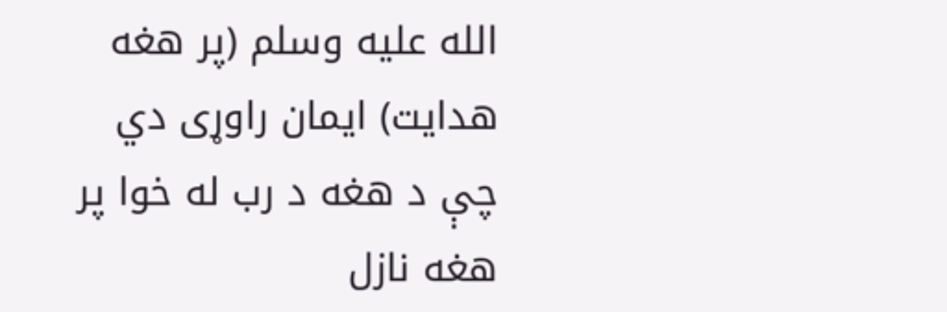الله علیه وسلم (پر هغه هدايت) ايمان راوړی دي چې د هغه د رب له خوا پر هغه نازل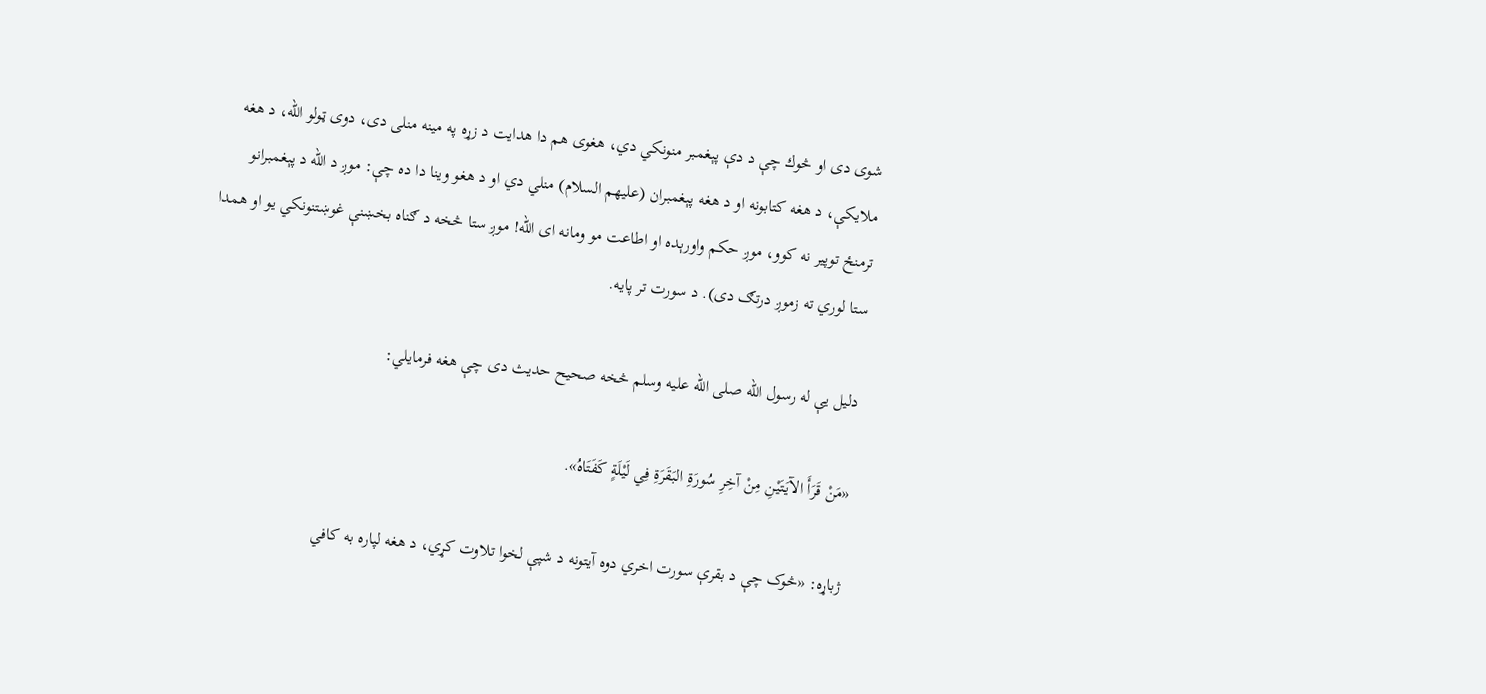شوی دى او څوك چې د دې پېغمبر منونكي دي، هغوى هم دا هدايت د زړه په مينه منلى دى، دوى ټولو الله، د هغه ملايکې، د هغه كتابونه او د هغه پېغمبران (علیهم السلام) منلي دي او د هغو وينا دا ده چې: موږ د الله د پېغمبرانو ترمنځ توپير نه كوو، موږ حكم واورېده او اطاعت مو ومانه ای الله! موږ ستا څخه د ګناه بخښنې غوښتنونكي يو او همدا ستا لوري ته زموږ درتګ دى). د سورت تر پایه.

دلیل یې له رسول الله صلی الله علیه وسلم څخه صحیح حدیث دی چې هغه فرمایلي:

«مَنْ قَرَأَ الآيَتَيْنِ مِنْ آخِرِ سُورَةِ البَقَرَةِ فِي لَيْلَةٍ كَفَتَاهُ».

ژباړه: «څوک چې د بقرې سورت اخري دوه آیتونه د شپې لخوا تلاوت کړي، د هغه لپاره به کافي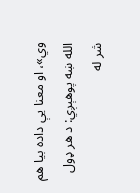وي»، او معنا یې داده بیا هم الله ښه پوهېږي: د هر ډول شر له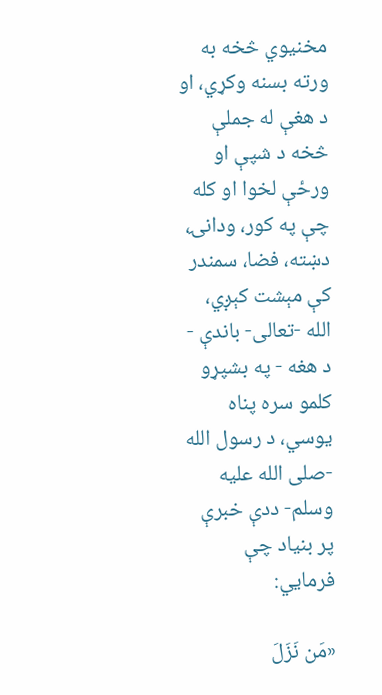مخنیوي څخه به ورته بسنه وکړي، او د هغې له جملې څخه د شپې او ورځې لخوا او کله چې په کور، ودانۍ، دښته، فضا، سمندر کې مېشت کېږي، الله -تعالی- باندې - د هغه - په بشپړو کلمو سره پناه یوسي، د رسول الله -صلی الله علیه وسلم- ددې خبرې پر بنیاد چې فرمایي:

«مَن نَزَلَ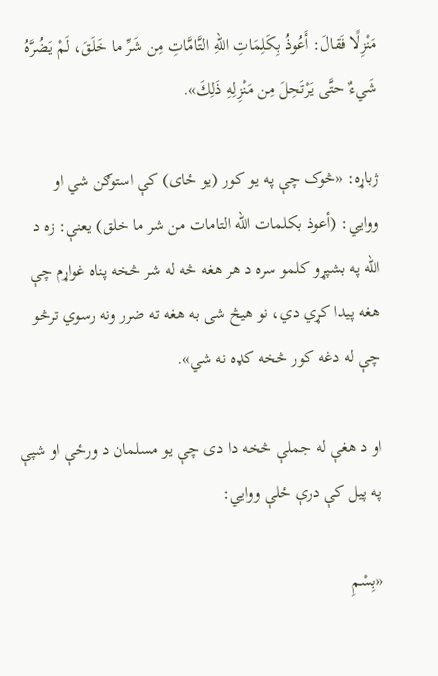مَنْزِلًا فَقالَ: أَعُوذُ بِكَلِمَاتِ اللهِ التَّامَّاتِ مِن شَرِّ ما خَلَقَ، لَمْ يَضُرَّهُ شَيءٌ حتَّى يَرْتَحِلَ مِن مَنْزِلِهِ ذَلِكَ».

ژباړه: «څوک چې په یو کور (يو ځای) کې استوګن شي او ووایي: (أعوذ بكلمات الله التامات من شر ما خلق) یعنې: زه د الله په بشپړو کلمو سره د هر هغه څه له شر څخه پناه غواړم چې هغه پیدا کړي دي، نو هیڅ شی به هغه ته ضرر ونه رسوي ترڅو چې له دغه کور څخه کډه نه شي».

او د هغې له جملې څخه دا دی چې یو مسلمان د ورځې او شپې په پیل کې درې ځلې ووايي:

«بِسْمِ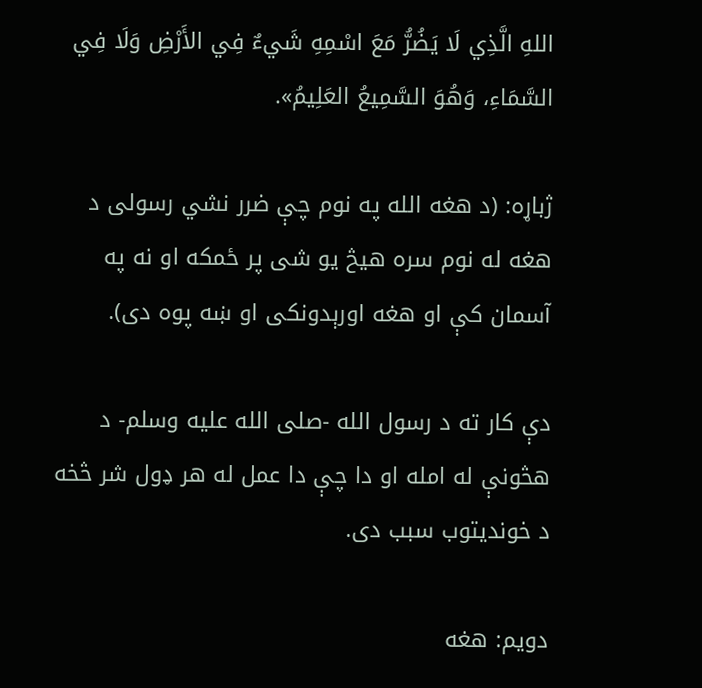اللهِ الَّذِي لَا يَضُرُّ مَعَ اسْمِهِ شَيءٌ فِي الأَرْضِ وَلَا فِي السَّمَاءِ، وَهُوَ السَّمِيعُ العَلِيمُ».

ژباړه: (د هغه الله په نوم چې ضرر نشي رسولی د هغه له نوم سره هیڅ یو شی پر ځمکه او نه په آسمان کې او هغه اورېدونکی او ښه پوه دی).

دې کار ته د رسول الله -صلی الله علیه وسلم- د هڅونې له امله او دا چې دا عمل له هر ډول شر څخه د خوندیتوب سبب دی.

دویم: هغه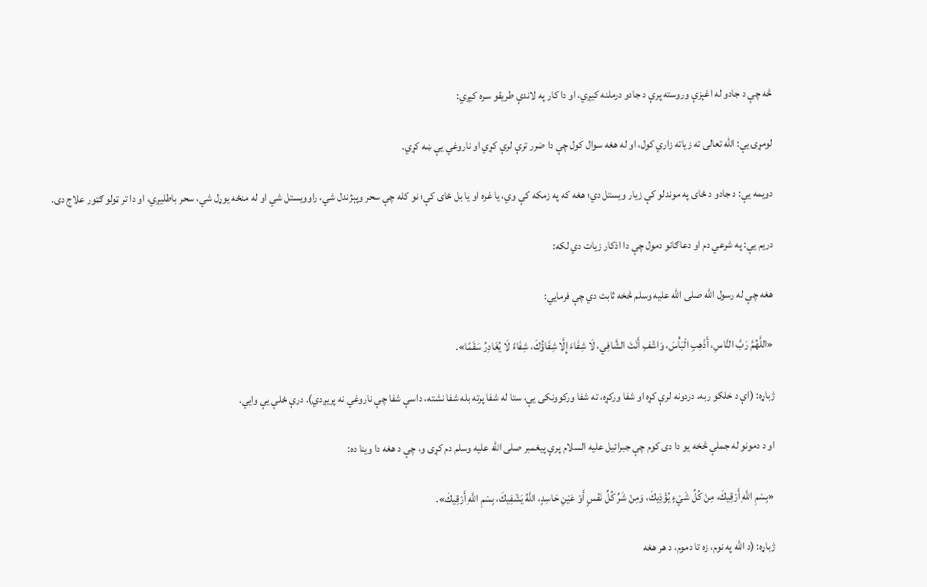څه چې د جادو له اغېزې وروسته پرې د جادو درملنه کیږي، او دا کار په لاندې طریقو سره کیږي:

لومړۍ یې: الله تعالی ته زیاته زاري کول، او له هغه سوال کول چې دا ضرر ترې لرې کړي او ناروغي یې ښه کړي.

دویمه یې: د جادو د ځای په موندلو کې زیار ویستل دي؛ هغه که په زمکه کې وي، یا غره او یا بل ځای کې؛ نو کله چې سحر وپېژندل شي، راوویستل شي او له منځه یوړل شي، سحر باطلیږي، او دا تر ټولو ګټور علاج دی.

دریم یې: په شرعي دم او دعاګانو دمول چې دا اذکار زیات دي لکه:

هغه چې له رسول الله صلی الله علیه وسلم څخه ثابت دي چې فرمايي:

«اللَّهُمَّ رَبَّ النَّاسِ، أَذْهِبِ الْبَأْسَ، وَاشْفِ أَنْتَ الشَّافِي، لَا شِفَاءَ إِلَّا شِفَاؤُكَ، شِفَاءً لَا يُغَادِرُ سَقَمًا».

ژباړه: (اې د خلکو ربه، دردونه لرې کړه او شفا ورکړه، ته شفا ورکوونکی یې، ستا له شفا پرته بله شفا نشته، داسې شفا چې ناروغي نه پریږدي). درې ځلې یې وایي.

او د دمونو له جملې څخه یو دا دی کوم چې جبرائیل علیه السلام پرې پیغمبر صلی الله علیه وسلم دم کړی و، چې د هغه دا وینا ده:

«بِسْمِ اللَّهِ أَرْقِيكَ، مِنْ كُلِّ شَيْءٍ يُؤْذِيكَ، وَمِنْ شَرِّ كُلِّ نَفْسٍ أَوْ عَيْنِ حَاسِدٍ، اللَّهُ يَشْفِيكَ، بِسْمِ اللَّهِ أَرْقِيكَ».

ژباړه: (د الله په نوم، زه تا دموم، د هر هغه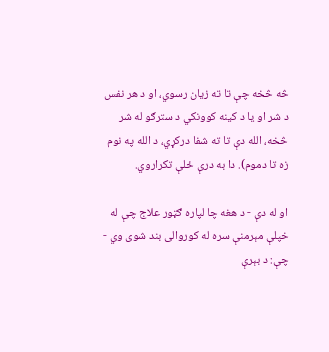څه څخه چې تا ته زیان رسوي، او د هر نفس د شر او یا د کینه کوونکي د سترګو له شر څخه، الله دې تا ته شفا درکړي، د الله په نوم زه تا دموم). دا به درې ځلې تکراروي.

او له دې - د هغه چا لپاره ګټور علاج چې له خپلې مېرمنې سره له کوروالی بند شوی وي - چې: د بېرې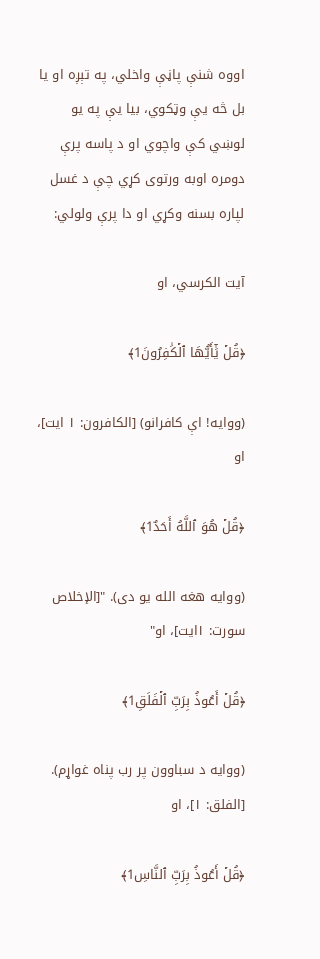اووه شنې پاڼې واخلي، په تېږه او یا بل څه یې وټکوي، بیا یې په یو لوښي کې واچوي او د پاسه پرې دومره اوبه ورتوی کړي چې د غسل لپاره بسنه وکړي او دا پرې ولولي:

آیت الکرسي، او

﴿قُلۡ يَٰٓأَيُّهَا ٱلۡكَٰفِرُونَ1﴾

(ووايه! اې کافرانو) [الكافرون: ۱ ایت]، او

﴿قُلۡ هُوَ ٱللَّهُ أَحَدٌ1﴾

(ووايه هغه الله يو دی). "[الإخلاص سورت: ۱ایت]، او"

﴿قُلۡ أَعُوذُ بِرَبِّ ٱلۡفَلَقِ1﴾

(ووايه د سباوون پر رب پناه غواړم). [الفلق: ۱]، او

﴿قُلۡ أَعُوذُ بِرَبِّ ٱلنَّاسِ1﴾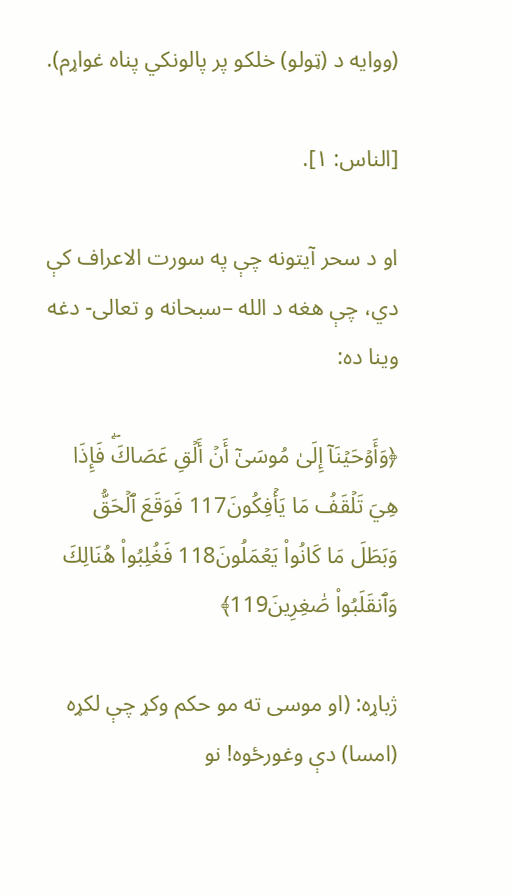(ووايه د (ټولو) خلکو پر پالونکي پناه غواړم).

[الناس: ۱].

او د سحر آيتونه چې په سورت الاعراف کې دي، چې هغه د الله –سبحانه و تعالی- دغه وینا ده:

﴿وَأَوۡحَيۡنَآ إِلَىٰ مُوسَىٰٓ أَنۡ أَلۡقِ عَصَاكَۖ فَإِذَا هِيَ تَلۡقَفُ مَا يَأۡفِكُونَ117 فَوَقَعَ ٱلۡحَقُّ وَبَطَلَ مَا كَانُواْ يَعۡمَلُونَ118 فَغُلِبُواْ هُنَالِكَ وَٱنقَلَبُواْ صَٰغِرِينَ119﴾

ژباړه: (او موسى ته مو حكم وكړ چې لکړه (امسا) دې وغورځوه! نو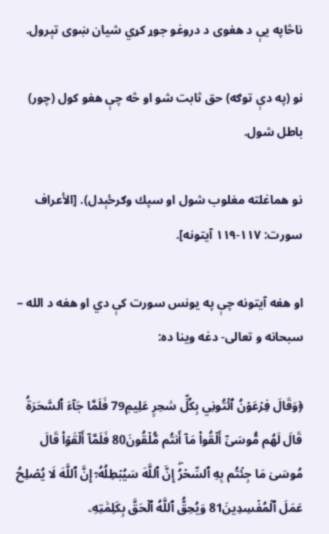ناڅاپه يې د هغوى د دروغو جوړ كړي شيان ښوى تېرول.

نو (په دې توګه) حق ثابت شو او څه چې هغو كول (چور) باطل شول.

نو هماغلته مغلوب شول او سپك وګرځېدل). [الأعراف سورت: ۱۱۷-۱۱۹ آیتونه].

او هغه آیتونه چې په یونس سورت کې دي او هغه د الله – سبحانه و تعالی- دغه وینا ده:

﴿وَقَالَ فِرۡعَوۡنُ ٱئۡتُونِي بِكُلِّ سَٰحِرٍ عَلِيمٖ79 فَلَمَّا جَآءَ ٱلسَّحَرَةُ قَالَ لَهُم مُّوسَىٰٓ أَلۡقُواْ مَآ أَنتُم مُّلۡقُونَ80 فَلَمَّآ أَلۡقَوۡاْ قَالَ مُوسَىٰ مَا جِئۡتُم بِهِ ٱلسِّحۡرُۖ إِنَّ ٱللَّهَ سَيُبۡطِلُهُۥٓ إِنَّ ٱللَّهَ لَا يُصۡلِحُ عَمَلَ ٱلۡمُفۡسِدِينَ81 وَيُحِقُّ ٱللَّهُ ٱلۡحَقَّ بِكَلِمَٰتِهِۦ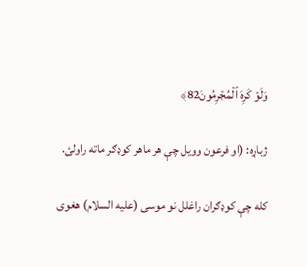وَلَوۡ كَرِهَ ٱلۡمُجۡرِمُونَ82﴾

ژباړه: (او فرعون وويل چې هر ماهر كوډګر ماته راولئ.

كله چې كوډګران راغلل نو موسى (علیه السلام) هغوی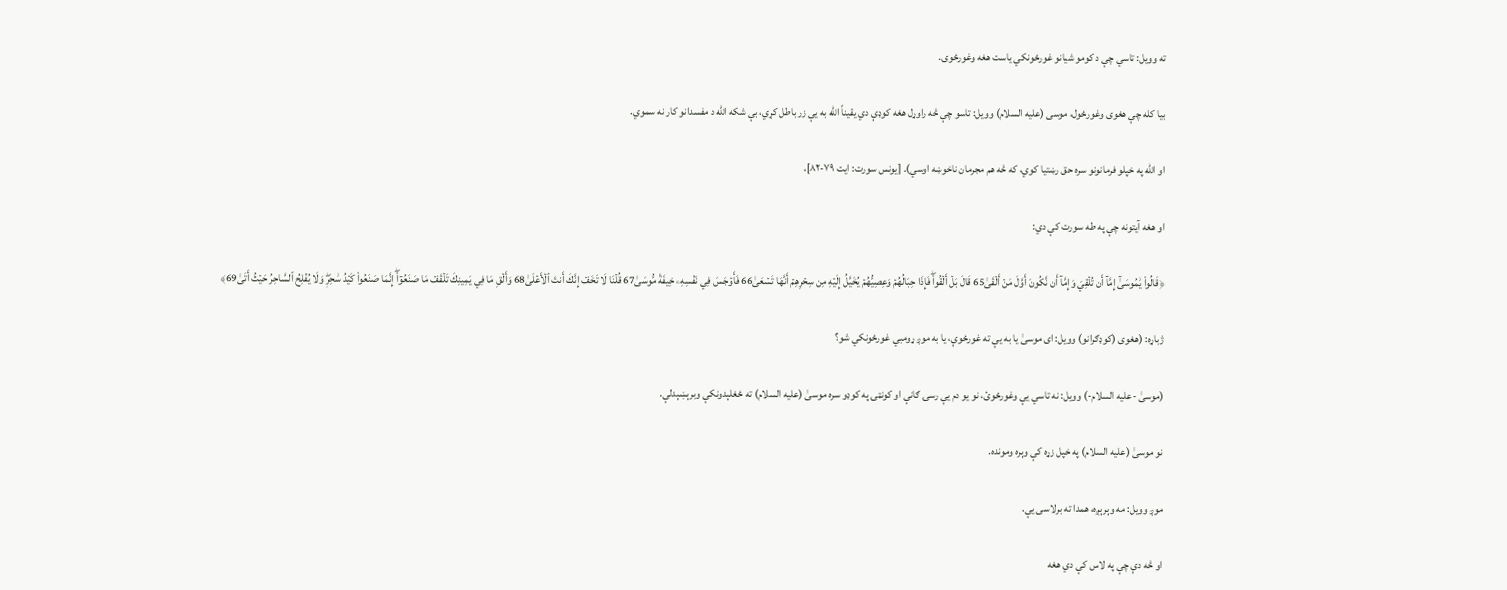ته وويل: تاسي چې د كومو شيانو غورځونكي ياست هغه وغورځوى.

بيا كله چې هغوى وغورځول، موسى (علیه السلام) وويل: تاسو چې څه راوړل هغه كوډې دي يقيناً الله به يې زر باطل كړي، بې شكه الله د مفسدانو كار نه سموي.

او الله په خپلو فرمانونو سره حق رښتيا كوي، كه څه هم مجرمان ناخوښه اوسي). [يونس سورت: ایت ۷۹-۸۲]،

او هغه آیتونه چې په طه سورت کې دي:

﴿قَالُواْ يَٰمُوسَىٰٓ إِمَّآ أَن تُلۡقِيَ وَإِمَّآ أَن نَّكُونَ أَوَّلَ مَنۡ أَلۡقَىٰ65 قَالَ بَلۡ أَلۡقُواْۖ فَإِذَا حِبَالُهُمۡ وَعِصِيُّهُمۡ يُخَيَّلُ إِلَيۡهِ مِن سِحۡرِهِمۡ أَنَّهَا تَسۡعَىٰ66 فَأَوۡجَسَ فِي نَفۡسِهِۦ خِيفَةٗ مُّوسَىٰ67 قُلۡنَا لَا تَخَفۡ إِنَّكَ أَنتَ ٱلۡأَعۡلَىٰ68 وَأَلۡقِ مَا فِي يَمِينِكَ تَلۡقَفۡ مَا صَنَعُوٓاْۖ إِنَّمَا صَنَعُواْ كَيۡدُ سَٰحِرٖۖ وَلَا يُفۡلِحُ ٱلسَّاحِرُ حَيۡثُ أَتَىٰ69﴾

ژباړه: (هغوى (کوډګرانو) وويل: ای موسىٰ يا به يې ته غورځوې، يا به موږ ړومبي غورځونكي شو؟

(موسىٰ -علیه السلام-) وويل: نه تاسي يې وغورځوئ، نو يو دم يې رسۍ ګانې او كونټۍ په كوډو سره موسىٰ (علیه السلام) ته ځغلېدونكې وبرېښېدلې.

نو موسىٰ (علیه السلام) په خپل زړه كې وېره ومونده.

موږ وويل: مه وېرېږه، همدا ته برلاسى يې.

او څه دې چې په لاس كې دي هغه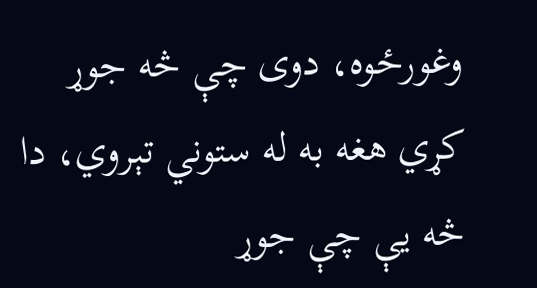وغورځوه، دوى چې څه جوړ كړي هغه به له ستوني تېروي، دا څه يې چې جوړ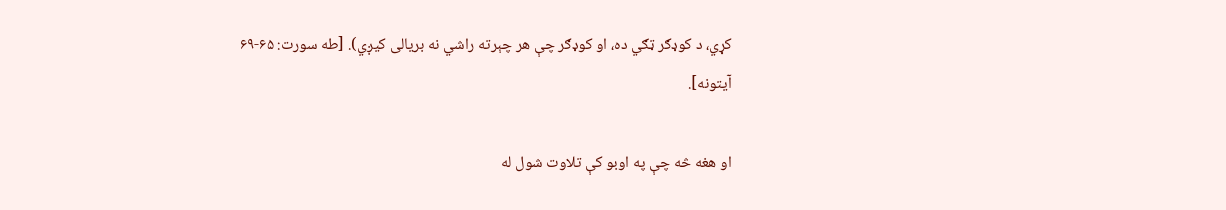كړي، د كوډګر ټګي ده، او كوډګر چې هر چېرته راشي نه بريالى كيږي). [طه سورت: ۶۵-۶۹ آیتونه].

او هغه څه چې په اوبو کې تلاوت شول له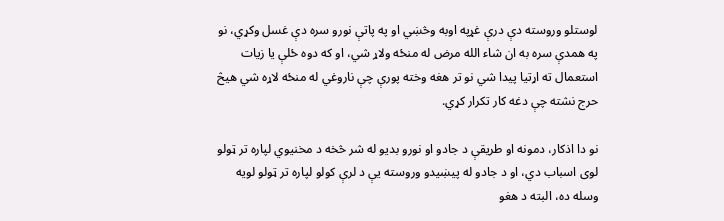لوستلو وروسته دې درې غړپه اوبه وڅښي او په پاتې نورو سره دې غسل وکړي، نو په همدې سره به ان شاء الله مرض له منځه ولاړ شي، او که دوه ځلې يا زيات استعمال ته اړتيا پيدا شي نو تر هغه وخته پورې چې ناروغي له منځه لاړه شي هيڅ حرج نشته چې دغه کار تکرار کړي.

نو دا اذکار، دمونه او طریقې د جادو او نورو بدیو له شر څخه د مخنیوي لپاره تر ټولو لوی اسباب دي، او د جادو له پیښیدو وروسته یې د لرې کولو لپاره تر ټولو لویه وسله ده، البته د هغو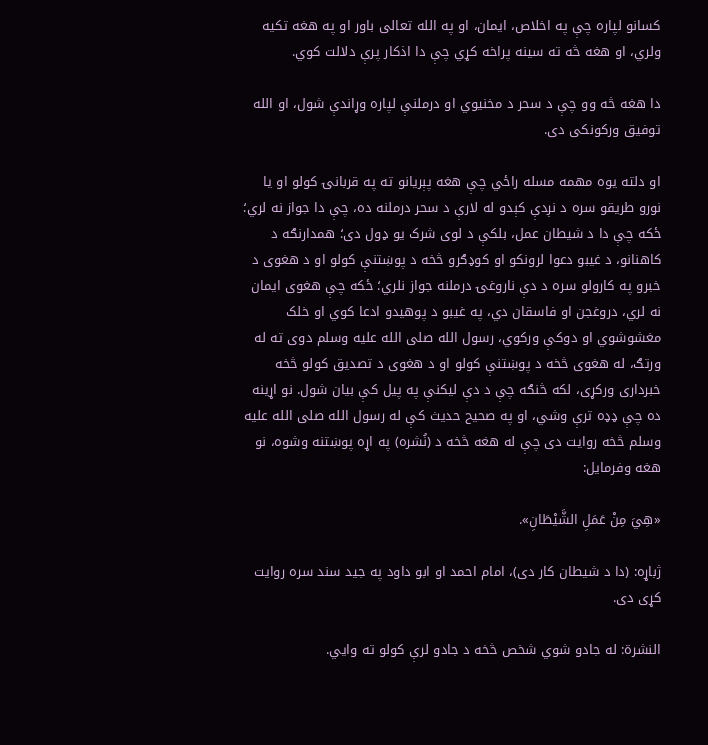کسانو لپاره چې په اخلاص، ایمان، او په الله تعالی باور او په هغه تکیه ولري، او هغه څه ته سینه پراخه کړي چې دا اذکار پرې دلالت کوي.

دا هغه څه وو چې د سحر د مخنیوي او درملنې لپاره وړاندې شول، او الله توفیق ورکونکی دی.

او دلته یوه مهمه مسله راځي چې هغه پېریانو ته په قربانۍ کولو او یا نورو طریقو سره د نږدې کېدو له لارې د سحر درملنه ده، چې دا جواز نه لري؛ ځکه چې دا د شیطان عمل، بلکې د لوی شرک یو ډول دی؛ همدارنګه د کاهنانو، د غیبو دعوا لرونکو او کوډګرو څخه د پوښتنې کولو او د هغوی د خبرو په کارولو سره د دې ناروغۍ درملنه جواز نلري؛ ځکه چې هغوی ایمان نه لري، دروغجن او فاسقان دي، په غیبو د پوهیدو ادعا کوي او خلک مغشوشوي او دوکې ورکوي، رسول الله صلی الله علیه وسلم دوی ته له ورتګ، له هغوی څخه د پوښتنې کولو او د هغوی د تصدیق کولو څخه خبرداری ورکړی، لکه څنګه چې د دې لیکنې په پیل کې بیان شول. نو اړینه ده چې ډډه ترې وشي، او په صحیح حدیث کې له رسول الله صلی الله علیه وسلم څخه روایت دی چې له هغه څخه د (نُشره) په اړه پوښتنه وشوه، نو هغه وفرمایل:

«هِيَ مِنْ عَمَلِ الشَّيْطَانِ».

ژباړه: (دا د شیطان کار دی)، امام احمد او ابو داود په جید سند سره روایت کړی دی.

النشرة: له جادو شوي شخص څخه د جادو لرې کولو ته وایي.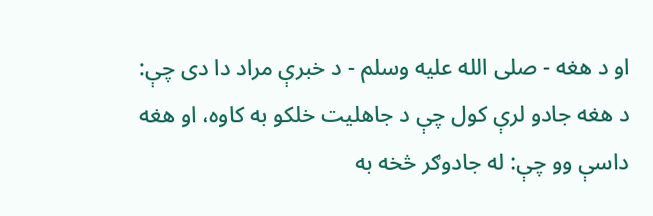او د هغه - صلی الله علیه وسلم - د خبرې مراد دا دی چې: د هغه جادو لرې کول چې د جاهلیت خلکو به کاوه، او هغه داسې وو چې: له جادوګر څخه به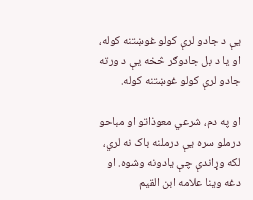یې د جادو لرې کولو غوښتنه کوله، او یا د بل جادوګر څخه یې د ورته جادو لرې کولو غوښتنه کوله.

او په دم، شرعي معوذاتو او مباحو درملو سره یې درملنه باک نه لري، لکه وړاندې چې یادونه وشوه. او دغه وینا علامه ابن القیم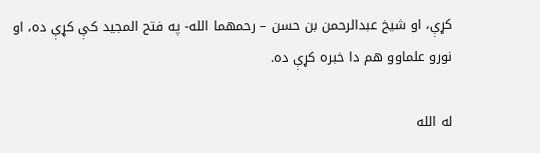کړې، او شیخ عبدالرحمن بن حسن – رحمهما الله- په فتح المجید کې کړې ده، او نورو علماوو هم دا خبره کړې ده.

له الله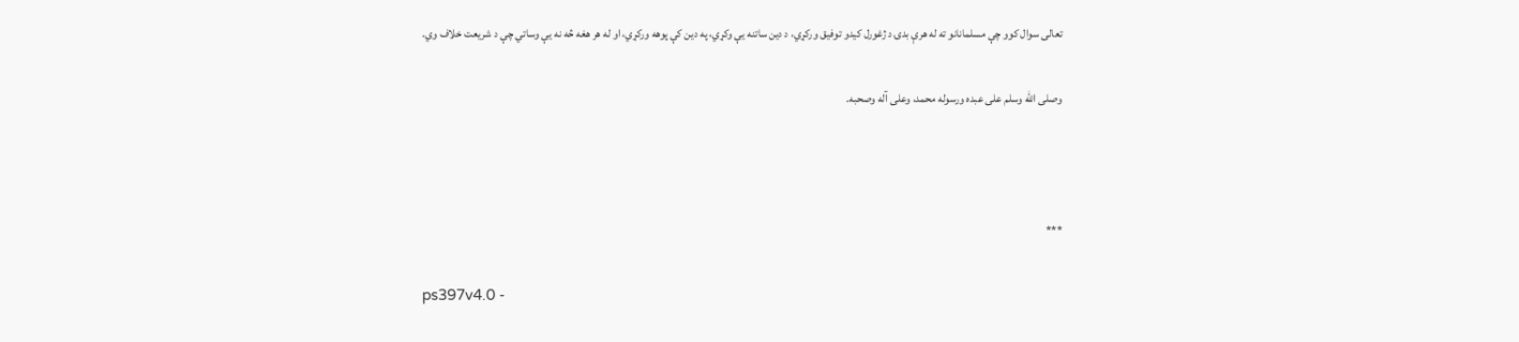تعالی سوال کوو چې مسلمانانو ته له هرې بدۍ د ژغورل کیدو توفیق ورکړي، د دین ساتنه یې وکړي، په دین کې پوهه ورکړي، او له هر هغه څه نه یې وساتي چې د شریعت خلاف وي.

وصلى الله وسلم على عبده ورسوله محمد، وعلى آله وصحبه.



***

ps397v4.0 -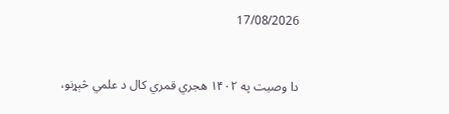17/08/2026


دا وصیت په ۱۴۰۲ هجري قمري کال د علمي څېړنو،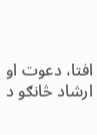افتا، دعوت او ارشاد څانګو د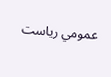عمومي ریاست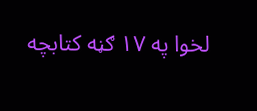لخوا په ۱۷ ګڼه کتابچه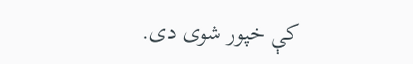کې خپور شوی دی.